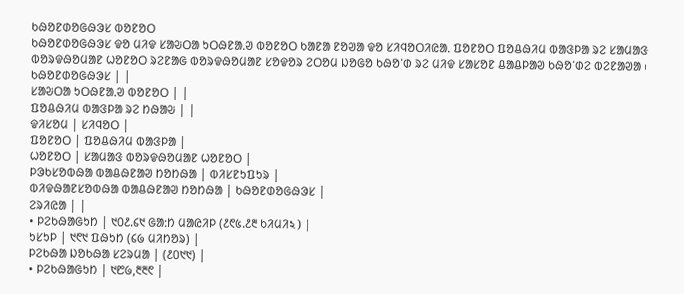ᱠᱷᱚᱱᱰᱚᱜᱷᱳᱥ ᱵᱚᱱᱚᱛ
ᱠᱷᱚᱱᱰᱚᱜᱷᱳᱥ ᱫᱚ ᱢᱤᱫ ᱥᱟᱶᱛᱟ ᱩᱛᱷᱱᱟᱹᱣ ᱵᱚᱱᱚᱛ ᱠᱟᱱᱟ ᱱᱚᱣᱟ ᱫᱚ ᱥᱤᱧᱚᱛᱤᱭᱟᱹ ᱯᱚᱱᱚᱛ ᱯᱚᱪᱷᱤᱢ ᱵᱟᱝᱞᱟ ᱨᱮ ᱥᱟᱢᱟᱝ ᱵᱚᱨᱫᱷᱚᱢᱟᱱ ᱦᱚᱱᱚᱛ ᱨᱮᱱᱟᱜ ᱵᱚᱨᱫᱷᱚᱢᱟᱱ ᱥᱚᱫᱚᱨ ᱮᱛᱚᱢ ᱡᱚᱜᱚ ᱠᱷᱚᱸᱰ ᱨᱮ ᱢᱤᱫ ᱥᱟᱥᱚᱱ ᱪᱟᱪᱞᱟᱣ ᱠᱷᱚᱸᱰᱮ ᱵᱮᱱᱟᱣᱟ ᱾
ᱠᱷᱚᱱᱰᱚᱜᱷᱳᱥ | |
ᱥᱟᱶᱛᱟ ᱩᱛᱷᱱᱟᱹᱣ ᱵᱚᱱᱚᱛ | |
ᱯᱚᱪᱷᱤᱢ ᱵᱟᱝᱞᱟ ᱨᱮ ᱴᱷᱟᱶ | |
ᱫᱤᱥᱚᱢ | ᱥᱤᱧᱚᱛ |
ᱯᱚᱱᱚᱛ | ᱯᱚᱪᱷᱤᱢ ᱵᱟᱝᱞᱟ |
ᱦᱚᱱᱚᱛ | ᱥᱟᱢᱟᱝ ᱵᱚᱨᱫᱷᱚᱢᱟᱱ ᱦᱚᱱᱚᱛ |
ᱞᱳᱠᱥᱚᱵᱷᱟ ᱵᱟᱪᱷᱱᱟᱣ ᱴᱚᱴᱷᱟ | ᱵᱤᱥᱱᱩᱯᱩᱨ |
ᱵᱤᱫᱷᱟᱱᱥᱚᱵᱷᱟ ᱵᱟᱪᱷᱱᱟᱣ ᱴᱚᱴᱷᱟ | ᱠᱷᱚᱱᱰᱚᱜᱷᱳᱥ |
ᱮᱨᱤᱭᱟ | |
• ᱞᱮᱠᱷᱟᱜᱩᱴ | ᱑᱐᱒.᱔᱑ ᱜᱟᱺᱴ ᱢᱟᱭᱤᱞ (᱒᱖᱕.᱒᱓ ᱠᱤᱢᱤ২) |
ᱩᱥᱩᱞ | ᱑᱖᱑ ᱯᱷᱩᱴ (᱔᱙ ᱢᱤᱴᱚᱨ) |
ᱞᱮᱠᱷᱟ ᱡᱚᱠᱷᱟ ᱥᱮᱨᱢᱟ | (᱒᱐᱑᱑) |
• ᱞᱮᱠᱷᱟᱜᱩᱴ | ᱑᱘᱙,᱓᱓᱖ |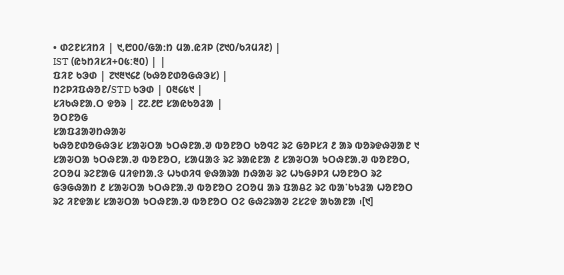• ᱰᱮᱱᱥᱤᱴᱤ | ᱑,᱘᱐᱐/ᱜᱟᱺᱴ ᱢᱟᱹᱭᱤᱞ (᱗᱑᱐/ᱠᱤᱢᱤ᱒) |
IST (ᱭᱩᱴᱤᱥᱤ+᱐᱕:᱓᱐) | |
ᱯᱤᱱ ᱠᱳᱰ | ᱗᱑᱓᱑᱔᱒ (ᱠᱷᱚᱱᱰᱚᱜᱷᱳᱥ) |
ᱴᱮᱞᱤᱯᱷᱚᱱ/STD ᱠᱳᱰ | ᱐᱓᱔᱕᱑ |
ᱥᱤᱠᱷᱱᱟᱹᱛ ᱫᱚᱨ | ᱗᱗.᱒᱘ ᱥᱟᱭᱠᱚᱲᱟ |
ᱚᱛᱱᱚᱜ
ᱥᱟᱯᱲᱟᱣᱴᱷᱟᱶ
ᱠᱷᱚᱱᱰᱚᱜᱷᱳᱥ ᱥᱟᱶᱛᱟ ᱩᱛᱷᱱᱟᱹᱣ ᱵᱚᱱᱚᱛ ᱠᱚᱧᱮ ᱨᱮ ᱜᱚᱞᱥᱤ ᱒ ᱟᱨ ᱵᱚᱨᱫᱷᱣᱟᱱ ᱑ ᱥᱟᱶᱛᱟ ᱩᱛᱷᱱᱟᱹᱣ ᱵᱚᱱᱚᱛ, ᱥᱟᱢᱟᱝ ᱨᱮ ᱨᱟᱭᱱᱟ ᱒ ᱥᱟᱶᱛᱟ ᱩᱛᱷᱱᱟᱹᱣ ᱵᱚᱱᱚᱛ, ᱮᱛᱚᱢ ᱨᱮᱱᱟᱜ ᱢᱤᱫᱴᱟᱹᱝ ᱦᱩᱰᱤᱧ ᱫᱷᱟᱨᱟ ᱴᱷᱟᱶ ᱨᱮ ᱦᱩᱜᱽᱞᱤ ᱦᱚᱱᱚᱛ ᱨᱮ ᱜᱳᱜᱷᱟᱴ ᱒ ᱥᱟᱶᱛᱟ ᱩᱛᱷᱱᱟᱹᱣ ᱵᱚᱱᱚᱛ ᱮᱛᱚᱢ ᱟᱨ ᱯᱟᱪᱮ ᱨᱮ ᱵᱟᱸᱠᱩᱲᱟ ᱦᱚᱱᱚᱛ ᱨᱮ ᱤᱱᱫᱟᱥ ᱥᱟᱶᱛᱟ ᱩᱛᱷᱱᱟᱹᱣ ᱵᱚᱱᱚᱛ ᱛᱮ ᱜᱷᱮᱨᱟᱣ ᱮᱥᱮᱫ ᱟᱠᱟᱱᱟ ᱾[᱑]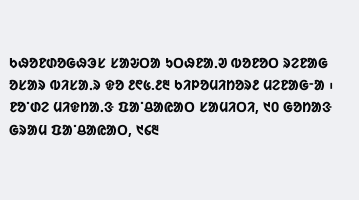ᱠᱷᱚᱱᱰᱚᱜᱷᱳᱥ ᱥᱟᱶᱛᱟ ᱩᱛᱷᱱᱟᱹᱣ ᱵᱚᱱᱚᱛ ᱨᱮᱱᱟᱜ ᱚᱥᱟᱨ ᱵᱤᱥᱟᱹᱨ ᱫᱚ ᱒᱖᱕.᱒᱓ ᱠᱤᱞᱚᱢᱤᱴᱚᱨ᱒ ᱢᱮᱱᱟᱜᱼᱟ ᱾ ᱱᱚᱸᱰᱮ ᱢᱤᱫᱴᱟᱹᱝ ᱯᱟᱸᱪᱟᱭᱟᱛ ᱥᱟᱢᱤᱛᱤ, ᱑᱐ ᱜᱚᱴᱟᱝ ᱜᱨᱟᱢ ᱯᱟᱸᱪᱟᱭᱟᱛ, ᱑᱔᱓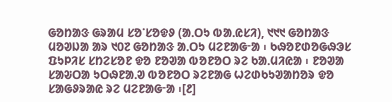ᱜᱚᱴᱟᱝ ᱜᱨᱟᱢ ᱥᱚᱸᱥᱚᱫᱽ (ᱟᱹᱛᱩ ᱵᱟᱹᱭᱥᱤ), ᱑᱑᱑ ᱜᱚᱴᱟᱝ ᱢᱚᱣᱡᱟ ᱟᱨ ᱑᱐᱗ ᱜᱚᱴᱟᱝ ᱟᱹᱛᱩ ᱢᱮᱱᱟᱜᱼᱟ ᱾ ᱠᱷᱚᱱᱰᱚᱜᱷᱳᱥ ᱯᱩᱞᱤᱥ ᱥᱴᱮᱥᱚᱱ ᱫᱚ ᱱᱚᱣᱟ ᱵᱚᱱᱚᱛ ᱨᱮ ᱠᱟᱹᱢᱤᱭᱟ ᱾ ᱱᱚᱣᱟ ᱥᱟᱶᱛᱟ ᱩᱛᱷᱱᱟᱹᱣ ᱵᱚᱱᱚᱛ ᱨᱮᱱᱟᱜ ᱦᱮᱰᱠᱩᱣᱟᱴᱚᱨ ᱫᱚ ᱥᱟᱜᱽᱨᱟᱭ ᱨᱮ ᱢᱮᱱᱟᱜᱼᱟ ᱾[᱒]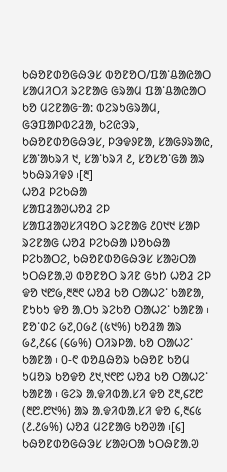ᱠᱷᱚᱱᱰᱚᱜᱷᱳᱥ ᱵᱚᱱᱚᱛ/ᱯᱟᱸᱪᱟᱭᱟᱛ ᱥᱟᱢᱤᱛᱤ ᱨᱮᱱᱟᱜ ᱜᱨᱟᱢ ᱯᱟᱸᱪᱟᱭᱟᱛ ᱠᱚ ᱢᱮᱱᱟᱜᱼᱟ: ᱵᱮᱨᱩᱜᱨᱟᱢ, ᱜᱳᱯᱟᱞᱵᱮᱲᱟ, ᱠᱮᱭᱳᱨ, ᱠᱷᱚᱱᱰᱚᱜᱷᱳᱥ, ᱞᱳᱫᱽᱱᱟ, ᱥᱟᱜᱽᱨᱟᱭ, ᱥᱟᱸᱟᱠᱨᱤ ᱑, ᱥᱟᱸᱠᱨᱤ ᱒, ᱥᱚᱥᱚᱸᱜᱟ ᱟᱨ ᱩᱠᱷᱨᱤᱫᱽ ᱾[᱓]
ᱦᱚᱲ ᱞᱮᱠᱷᱟ
ᱥᱟᱯᱲᱟᱣᱦᱚᱲ ᱮᱞ
ᱥᱟᱯᱲᱟᱣᱥᱤᱧᱚᱛ ᱨᱮᱱᱟᱜ ᱒᱐᱑᱑ ᱥᱟᱞ ᱨᱮᱱᱟᱜ ᱦᱚᱲ ᱞᱮᱠᱷᱟ ᱡᱚᱠᱷᱟ ᱞᱮᱠᱟᱛᱮ, ᱠᱷᱚᱱᱰᱚᱜᱷᱳᱥ ᱥᱟᱶᱛᱟ ᱩᱛᱷᱱᱟᱹᱣ ᱵᱚᱱᱚᱛ ᱨᱤᱱ ᱜᱩᱴ ᱦᱚᱲ ᱮᱞ ᱫᱚ ᱑᱘᱙,᱓᱓᱖ ᱦᱚᱲ ᱠᱚ ᱛᱟᱦᱮᱸ ᱠᱟᱱᱟ, ᱱᱩᱠᱩ ᱫᱚ ᱟᱹᱛᱩ ᱨᱮᱠᱚ ᱛᱟᱦᱮᱸ ᱠᱟᱱᱟ ᱾ ᱱᱚᱸᱰᱮ ᱙᱗,᱐᱙᱒ (᱕᱑%) ᱠᱚᱲᱟ ᱟᱨ ᱙᱒,᱒᱔᱔ (᱔᱙%) ᱛᱤᱨᱞᱟᱹ ᱠᱚ ᱛᱟᱦᱮᱸ ᱠᱟᱱᱟ ᱾ ᱐-᱖ ᱵᱚᱪᱷᱚᱨ ᱠᱷᱚᱱ ᱠᱚᱢ ᱩᱢᱚᱨ ᱠᱚᱫᱚ ᱒᱑,᱑᱖᱘ ᱦᱚᱲ ᱠᱚ ᱛᱟᱦᱮᱸ ᱠᱟᱱᱟ ᱾ ᱜᱮᱨ ᱟᱹᱫᱤᱵᱟᱹᱥᱤ ᱫᱚ ᱗᱓,᱔᱗᱘ (᱓᱘.᱘᱑%) ᱟᱨ ᱟᱹᱫᱤᱵᱟᱹᱥᱤ ᱫᱚ ᱔,᱓᱔᱕ (᱒.᱒᱙%) ᱦᱚᱲ ᱢᱮᱱᱟᱜ ᱠᱚᱣᱟ ᱾[᱔]
ᱠᱷᱚᱱᱰᱚᱜᱷᱳᱥ ᱥᱟᱶᱛᱟ ᱩᱛᱷᱱᱟᱹᱣ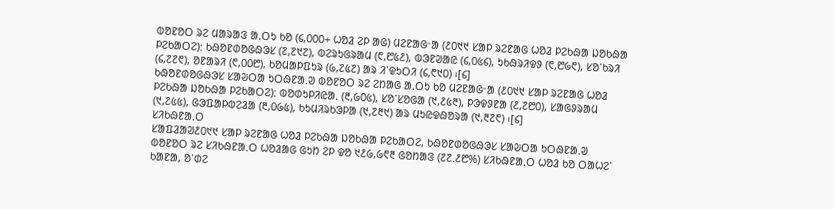ᱵᱚᱱᱚᱛ ᱨᱮ ᱢᱟᱨᱟᱝ ᱟᱹᱛᱩ ᱠᱚ (᱔,᱐᱐᱐+ ᱦᱚᱲ ᱮᱞ ᱟᱜ) ᱢᱮᱱᱟᱜᱼᱟ (᱒᱐᱑᱑ ᱥᱟᱞ ᱨᱮᱱᱟᱜ ᱦᱚᱲ ᱞᱮᱠᱷᱟ ᱡᱚᱠᱷᱟ ᱞᱮᱠᱟᱛᱮ): ᱠᱷᱚᱱᱰᱚᱜᱷᱳᱥ (᱗,᱗᱑᱗), ᱵᱮᱨᱩᱜᱨᱟᱢ (᱖,᱘᱕᱒), ᱵᱳᱱᱣᱟᱭ (᱔,᱐᱕᱔), ᱩᱠᱷᱨᱤᱫᱽ (᱖,᱘᱙᱖), ᱥᱚᱸᱠᱨᱤ (᱔,᱗᱗᱖), ᱚᱱᱟᱨᱤ (᱖,᱐᱐᱘), ᱠᱚᱢᱟᱞᱯᱩᱨ (᱙,᱗᱕᱗) ᱟᱨ ᱤᱸᱫᱩᱛᱤ (᱔,᱖᱑᱐) ᱾[᱔]
ᱠᱷᱚᱱᱰᱚᱜᱷᱳᱥ ᱥᱟᱶᱛᱟ ᱩᱛᱷᱱᱟᱹᱣ ᱵᱚᱱᱚᱛ ᱨᱮ ᱮᱴᱟᱜ ᱟᱹᱛᱩ ᱠᱚ ᱢᱮᱱᱟᱜᱼᱟ (᱒᱐᱑᱑ ᱥᱟᱞ ᱨᱮᱱᱟᱜ ᱦᱚᱲ ᱞᱮᱠᱷᱟ ᱡᱚᱠᱷᱟ ᱞᱮᱠᱟᱛᱮ): ᱵᱚᱰᱩᱞᱤᱭᱟᱹ (᱓,᱙᱐᱕), ᱥᱚᱸᱥᱚᱜᱟ (᱑,᱒᱕᱓), ᱞᱳᱫᱽᱱᱟ (᱒,᱗᱘᱐), ᱥᱟᱜᱽᱨᱟᱢ (᱑,᱗᱕᱕), ᱜᱳᱯᱟᱞᱵᱮᱲᱟ (᱓,᱐᱙᱕), ᱠᱩᱢᱤᱨᱠᱳᱞᱟ (᱑,᱗᱓᱑) ᱟᱨ ᱢᱩᱭᱫᱷᱚᱨᱟ (᱑,᱓᱗᱖) ᱾[᱔]
ᱥᱤᱠᱷᱱᱟᱹᱛ
ᱥᱟᱯᱲᱟᱣ᱒᱐᱑᱑ ᱥᱟᱞ ᱨᱮᱱᱟᱜ ᱦᱚᱲ ᱞᱮᱠᱷᱟ ᱡᱚᱠᱷᱟ ᱞᱮᱠᱟᱛᱮ, ᱠᱷᱚᱱᱰᱚᱜᱷᱳᱥ ᱥᱟᱶᱛᱟ ᱩᱛᱷᱱᱟᱹᱣ ᱵᱚᱱᱚᱛ ᱨᱮ ᱥᱤᱠᱷᱱᱟᱹᱛ ᱦᱚᱲᱟᱜ ᱜᱩᱴ ᱮᱞ ᱫᱚ ᱑᱒᱙,᱙᱖᱓ ᱜᱚᱴᱟᱝ (᱗᱗.᱒᱘%) ᱥᱤᱠᱷᱱᱟᱹᱛ ᱦᱚᱲ ᱠᱚ ᱛᱟᱦᱮᱸ ᱠᱟᱱᱟ, ᱚᱸᱰᱮ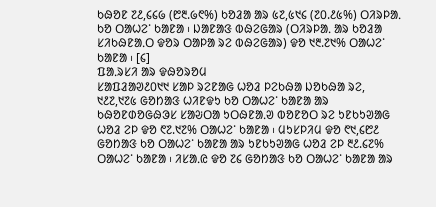ᱠᱷᱚᱱ ᱗᱒,᱔᱔᱙ (᱘᱓.᱙᱖%) ᱠᱚᱲᱟ ᱟᱨ ᱕᱗,᱕᱑᱔ (᱗᱐.᱒᱕%) ᱛᱤᱨᱞᱟᱹ ᱠᱚ ᱛᱟᱦᱮᱸ ᱠᱟᱱᱟ ᱾ ᱡᱟᱱᱟᱝ ᱵᱷᱮᱜᱟᱨ (ᱛᱤᱨᱞᱟᱹ ᱟᱨ ᱠᱚᱲᱟ ᱥᱤᱠᱷᱱᱟᱹᱛ ᱫᱚᱨ ᱛᱟᱞᱟ ᱨᱮ ᱵᱷᱮᱜᱟᱨ) ᱫᱚ ᱑᱓.᱗᱑% ᱛᱟᱦᱮᱸ ᱠᱟᱱᱟ ᱾ [᱔]
ᱯᱟᱹᱨᱥᱤ ᱟᱨ ᱫᱷᱚᱨᱚᱢ
ᱥᱟᱯᱲᱟᱣ᱒᱐᱑᱑ ᱥᱟᱞ ᱨᱮᱱᱟᱜ ᱦᱚᱲ ᱞᱮᱠᱷᱟ ᱡᱚᱠᱷᱟ ᱨᱮ, ᱑᱒᱗,᱑᱗᱕ ᱜᱚᱴᱟᱝ ᱦᱤᱱᱫᱩ ᱠᱚ ᱛᱟᱦᱮᱸ ᱠᱟᱱᱟ ᱟᱨ ᱠᱷᱚᱱᱰᱚᱜᱷᱳᱥ ᱥᱟᱶᱛᱟ ᱩᱛᱷᱱᱟᱹᱣ ᱵᱚᱱᱚᱛ ᱨᱮ ᱩᱱᱠᱩᱣᱟᱜ ᱦᱚᱲ ᱮᱞ ᱫᱚ ᱖᱗.᱑᱗% ᱛᱟᱦᱮᱸ ᱠᱟᱱᱟ ᱾ ᱢᱩᱥᱞᱤᱢ ᱫᱚ ᱖᱑,᱔᱘᱒ ᱜᱚᱴᱟᱝ ᱠᱚ ᱛᱟᱦᱮᱸ ᱠᱟᱱᱟ ᱟᱨ ᱩᱱᱠᱩᱣᱟᱜ ᱦᱚᱲ ᱮᱞ ᱓᱒.᱔᱗% ᱛᱟᱦᱮᱸ ᱠᱟᱱᱟ ᱾ ᱤᱥᱟᱹᱭ ᱫᱚ ᱗᱔ ᱜᱚᱴᱟᱝ ᱠᱚ ᱛᱟᱦᱮᱸ ᱠᱟᱱᱟ ᱟᱨ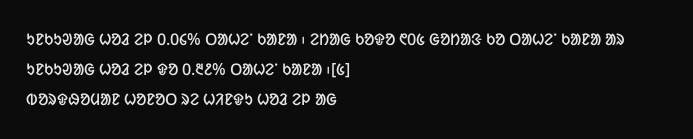ᱩᱱᱠᱩᱣᱟᱜ ᱦᱚᱲ ᱮᱞ ᱐.᱐᱔% ᱛᱟᱦᱮᱸ ᱠᱟᱱᱟ ᱾ ᱮᱴᱟᱜ ᱠᱚᱫᱚ ᱖᱐᱕ ᱜᱚᱴᱟᱝ ᱠᱚ ᱛᱟᱦᱮᱸ ᱠᱟᱱᱟ ᱟᱨ ᱩᱱᱠᱩᱣᱟᱜ ᱦᱚᱲ ᱮᱞ ᱫᱚ ᱐.᱓᱒% ᱛᱟᱦᱮᱸ ᱠᱟᱱᱟ ᱾[᱕]
ᱵᱚᱨᱫᱷᱚᱢᱟᱱ ᱦᱚᱱᱚᱛ ᱨᱮ ᱦᱤᱱᱫᱩ ᱦᱚᱲ ᱮᱞ ᱟᱜ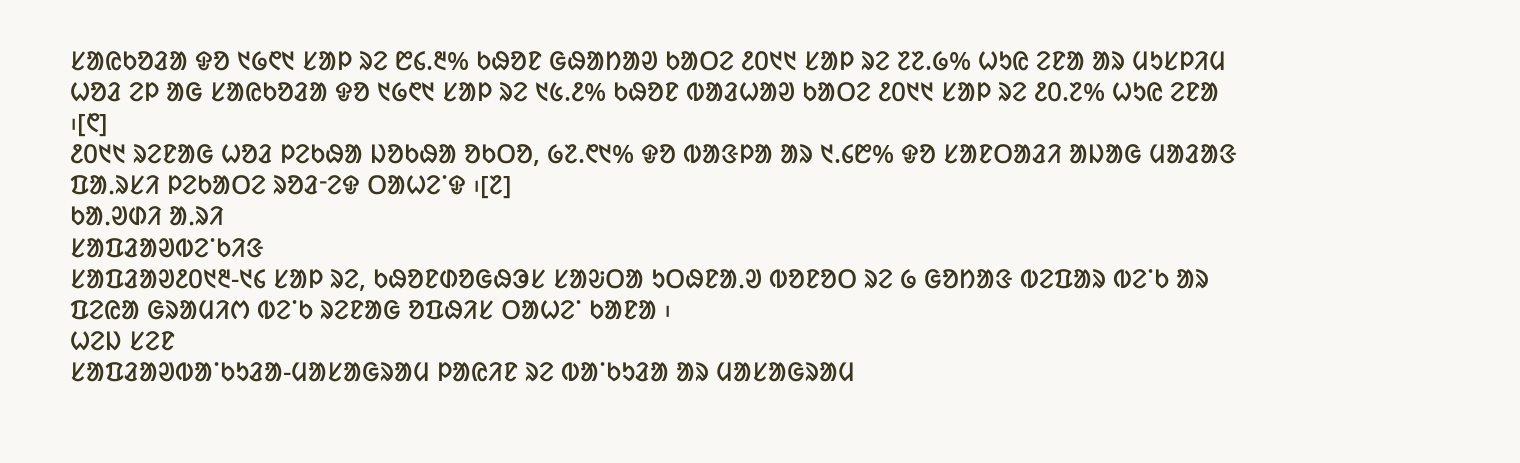ᱥᱟᱭᱠᱚᱲᱟ ᱫᱚ ᱑᱙᱖᱑ ᱥᱟᱞ ᱨᱮ ᱘᱔.᱓% ᱠᱷᱚᱱ ᱜᱷᱟᱴᱟᱣ ᱠᱟᱛᱮ ᱒᱐᱑᱑ ᱥᱟᱞ ᱨᱮ ᱗᱗.᱙% ᱦᱩᱭ ᱮᱱᱟ ᱟᱨ ᱢᱩᱥᱞᱤᱢ ᱦᱚᱲ ᱮᱞ ᱟᱜ ᱥᱟᱭᱠᱚᱲᱟ ᱫᱚ ᱑᱙᱖᱑ ᱥᱟᱞ ᱨᱮ ᱑᱕.᱒% ᱠᱷᱚᱱ ᱵᱟᱲᱦᱟᱣ ᱠᱟᱛᱮ ᱒᱐᱑᱑ ᱥᱟᱞ ᱨᱮ ᱒᱐.᱗% ᱦᱩᱭ ᱮᱱᱟ ᱾[᱖]
᱒᱐᱑᱑ ᱨᱮᱱᱟᱜ ᱦᱚᱲ ᱞᱮᱠᱷᱟ ᱡᱚᱠᱷᱟ ᱚᱠᱛᱚ, ᱙᱗.᱖᱑% ᱫᱚ ᱵᱟᱝᱞᱟ ᱟᱨ ᱑.᱔᱘% ᱫᱚ ᱥᱟᱱᱛᱟᱲᱤ ᱟᱡᱟᱜ ᱢᱟᱲᱟᱝ ᱯᱟᱹᱨᱥᱤ ᱞᱮᱠᱟᱛᱮ ᱨᱚᱲᱼᱮᱫ ᱛᱟᱦᱮᱸᱫ ᱾[᱗]
ᱠᱟᱹᱣᱰᱤ ᱟᱹᱨᱤ
ᱥᱟᱯᱲᱟᱣᱵᱮᱸᱠᱤᱝ
ᱥᱟᱯᱲᱟᱣ᱒᱐᱑᱓-᱑᱔ ᱥᱟᱞ ᱨᱮ, ᱠᱷᱚᱱᱰᱚᱜᱷᱳᱥ ᱥᱟᱶᱛᱟ ᱩᱛᱷᱱᱟᱹᱣ ᱵᱚᱱᱚᱛ ᱨᱮ ᱙ ᱜᱚᱴᱟᱝ ᱵᱮᱯᱟᱨ ᱵᱮᱸᱠ ᱟᱨ ᱯᱮᱭᱟ ᱜᱨᱟᱢᱤᱬ ᱵᱮᱸᱠ ᱨᱮᱱᱟᱜ ᱚᱯᱷᱤᱥ ᱛᱟᱦᱮᱸ ᱠᱟᱱᱟ ᱾
ᱦᱮᱡ ᱥᱮᱱ
ᱥᱟᱯᱲᱟᱣᱵᱟᱸᱠᱩᱲᱟ-ᱢᱟᱥᱟᱜᱨᱟᱢ ᱞᱟᱭᱤᱱ ᱨᱮ ᱵᱟᱸᱠᱩᱲᱟ ᱟᱨ ᱢᱟᱥᱟᱜᱨᱟᱢ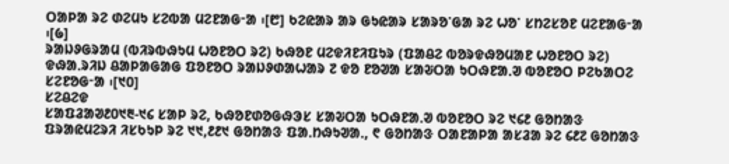ᱛᱟᱞᱟ ᱨᱮ ᱰᱮᱢᱩ ᱥᱮᱵᱟ ᱢᱮᱱᱟᱜᱼᱟ ᱾[᱘] ᱠᱮᱭᱟᱨ ᱟᱨ ᱜᱩᱭᱟᱨ ᱥᱟᱨᱚᱸᱜᱟ ᱨᱮ ᱦᱚᱸ ᱥᱴᱮᱥᱚᱱ ᱢᱮᱱᱟᱜᱼᱟ ᱾[᱙]
ᱨᱟᱡᱽᱜᱨᱟᱢ (ᱵᱤᱨᱵᱷᱩᱢ ᱦᱚᱱᱚᱛ ᱨᱮ) ᱠᱷᱚᱱ ᱢᱮᱫᱤᱱᱤᱯᱩᱨ (ᱯᱟᱪᱮ ᱵᱚᱨᱫᱷᱚᱢᱟᱱ ᱦᱚᱱᱚᱛ ᱨᱮ) ᱫᱷᱟᱹᱨᱤᱡ ᱪᱟᱞᱟᱜᱟᱜ ᱯᱚᱱᱚᱛ ᱨᱟᱡᱽᱰᱟᱦᱟᱨ ᱗ ᱫᱚ ᱱᱚᱣᱟ ᱥᱟᱶᱛᱟ ᱩᱛᱷᱱᱟᱹᱣ ᱵᱚᱱᱚᱛ ᱞᱮᱠᱟᱛᱮ ᱥᱮᱱᱚᱜᱼᱟ ᱾[᱑᱐]
ᱥᱮᱪᱮᱫ
ᱥᱟᱯᱲᱟᱣ᱒᱐᱑᱓-᱑᱔ ᱥᱟᱞ ᱨᱮ, ᱠᱷᱚᱱᱰᱚᱜᱷᱳᱥ ᱥᱟᱶᱛᱟ ᱩᱛᱷᱱᱟᱹᱣ ᱵᱚᱱᱚᱛ ᱨᱮ ᱑᱔᱒ ᱜᱚᱴᱟᱝ ᱯᱨᱟᱭᱢᱮᱨᱤ ᱤᱥᱠᱩᱞ ᱨᱮ ᱑᱑,᱒᱒᱑ ᱜᱚᱴᱟᱝ ᱯᱟᱹᱴᱷᱩᱣᱟᱹ, ᱖ ᱜᱚᱴᱟᱝ ᱛᱟᱱᱟᱞᱟ ᱟᱥᱲᱟ ᱨᱮ ᱔᱒᱗ ᱜᱚᱴᱟᱝ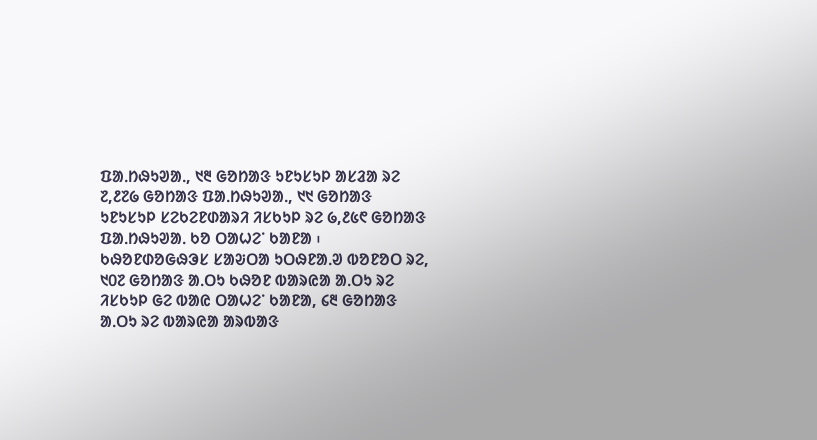ᱯᱟᱹᱴᱷᱩᱣᱟᱹ, ᱑᱓ ᱜᱚᱴᱟᱝ ᱩᱱᱩᱥᱩᱞ ᱟᱥᱲᱟ ᱨᱮ ᱗,᱒᱗᱙ ᱜᱚᱴᱟᱝ ᱯᱟᱹᱴᱷᱩᱣᱟᱹ, ᱑᱑ ᱜᱚᱴᱟᱝ ᱩᱱᱩᱥᱩᱞ ᱥᱮᱠᱮᱱᱰᱟᱨᱤ ᱤᱥᱠᱩᱞ ᱨᱮ ᱙,᱒᱕᱖ ᱜᱚᱴᱟᱝ ᱯᱟᱹᱴᱷᱩᱣᱟᱹ ᱠᱚ ᱛᱟᱦᱮᱸ ᱠᱟᱱᱟ ᱾
ᱠᱷᱚᱱᱰᱚᱜᱷᱳᱥ ᱥᱟᱶᱛᱟ ᱩᱛᱷᱱᱟᱹᱣ ᱵᱚᱱᱚᱛ ᱨᱮ, ᱑᱐᱗ ᱜᱚᱴᱟᱝ ᱟᱹᱛᱩ ᱠᱷᱚᱱ ᱵᱟᱨᱭᱟ ᱟᱹᱛᱩ ᱨᱮ ᱤᱥᱠᱩᱞ ᱜᱮ ᱵᱟᱭ ᱛᱟᱦᱮᱸ ᱠᱟᱱᱟ, ᱔᱓ ᱜᱚᱴᱟᱝ ᱟᱹᱛᱩ ᱨᱮ ᱵᱟᱨᱭᱟ ᱟᱨᱵᱟᱝ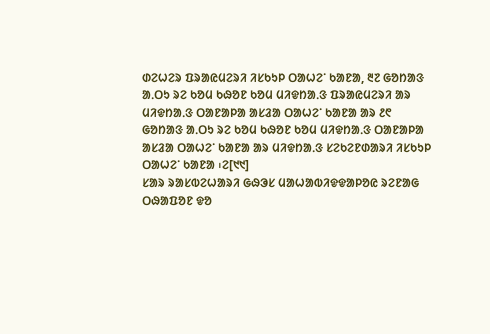ᱰᱮᱦᱮᱨ ᱯᱨᱟᱭᱢᱮᱨᱤ ᱤᱥᱠᱩᱞ ᱛᱟᱦᱮᱸ ᱠᱟᱱᱟ, ᱓᱗ ᱜᱚᱴᱟᱝ ᱟᱹᱛᱩ ᱨᱮ ᱠᱚᱢ ᱠᱷᱚᱱ ᱠᱚᱢ ᱢᱤᱫᱴᱟᱹᱝ ᱯᱨᱟᱭᱢᱮᱨᱤ ᱟᱨ ᱢᱤᱫᱴᱟᱹᱝ ᱛᱟᱱᱟᱞᱟ ᱟᱥᱲᱟ ᱛᱟᱦᱮᱸ ᱠᱟᱱᱟ ᱟᱨ ᱒᱖ ᱜᱚᱴᱟᱝ ᱟᱹᱛᱩ ᱨᱮ ᱠᱚᱢ ᱠᱷᱚᱱ ᱠᱚᱢ ᱢᱤᱫᱴᱟᱹᱝ ᱛᱟᱱᱟᱞᱟ ᱟᱥᱲᱟ ᱛᱟᱦᱮᱸ ᱠᱟᱱᱟ ᱟᱨ ᱢᱤᱫᱴᱟᱹᱝ ᱥᱮᱠᱮᱱᱰᱟᱨᱤ ᱤᱥᱠᱩᱞ ᱛᱟᱦᱮᱸ ᱠᱟᱱᱟ ᱾ᱮ[᱑᱑]
ᱥᱟᱨ ᱨᱟᱥᱵᱮᱦᱟᱨᱤ ᱜᱷᱳᱥ ᱢᱟᱦᱟᱵᱤᱫᱫᱟᱞᱚᱭ ᱨᱮᱱᱟᱜ ᱛᱷᱟᱯᱚᱱ ᱫᱚ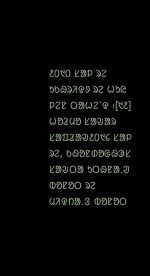᱒᱐᱑᱐ ᱥᱟᱞ ᱨᱮ ᱩᱠᱷᱨᱤᱫᱽ ᱨᱮ ᱦᱩᱭ ᱞᱮᱱ ᱛᱟᱦᱮᱸᱫ ᱾[᱑᱒]
ᱦᱚᱲᱢᱚ ᱥᱟᱶᱟᱨ
ᱥᱟᱯᱲᱟᱣ᱒᱐᱑᱔ ᱥᱟᱞ ᱨᱮ, ᱠᱷᱚᱱᱰᱚᱜᱷᱳᱥ ᱥᱟᱶᱛᱟ ᱩᱛᱷᱱᱟᱹᱣ ᱵᱚᱱᱚᱛ ᱨᱮ ᱢᱤᱫᱴᱟᱹᱝ ᱵᱚᱱᱚᱛ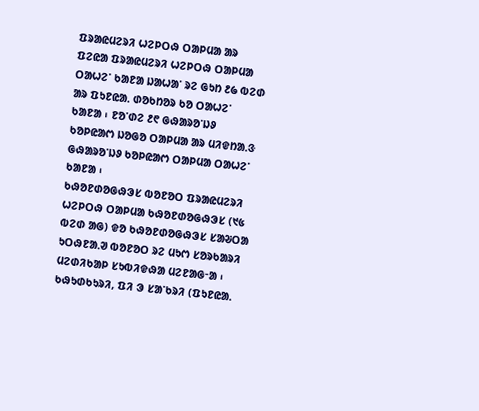ᱯᱨᱟᱭᱢᱮᱨᱤ ᱦᱮᱞᱛᱷ ᱛᱟᱞᱢᱟ ᱟᱨ ᱯᱮᱭᱟ ᱯᱨᱟᱭᱢᱮᱨᱤ ᱦᱮᱞᱛᱷ ᱛᱟᱞᱢᱟ ᱛᱟᱦᱮᱸ ᱠᱟᱱᱟ ᱡᱟᱦᱟᱸ ᱨᱮ ᱜᱩᱴ ᱒᱙ ᱵᱮᱰ ᱟᱨ ᱯᱩᱱᱭᱟᱹ ᱰᱚᱠᱴᱚᱨ ᱠᱚ ᱛᱟᱦᱮᱸ ᱠᱟᱱᱟ ᱾ ᱱᱚᱸᱰᱮ ᱒᱖ ᱜᱷᱟᱨᱚᱸᱡᱽ ᱠᱚᱞᱭᱟᱬ ᱡᱚᱜᱚ ᱛᱟᱞᱢᱟ ᱟᱨ ᱢᱤᱫᱴᱟᱹᱝ ᱜᱷᱟᱨᱚᱸᱡᱽ ᱠᱚᱞᱭᱟᱬ ᱛᱟᱞᱢᱟ ᱛᱟᱦᱮᱸ ᱠᱟᱱᱟ ᱾
ᱠᱷᱚᱱᱰᱚᱜᱷᱳᱥ ᱵᱚᱱᱚᱛ ᱯᱨᱟᱭᱢᱮᱨᱤ ᱦᱮᱞᱛᱷ ᱛᱟᱞᱢᱟ ᱠᱷᱚᱱᱰᱚᱜᱷᱳᱥ (᱑᱕ ᱵᱮᱰ ᱟᱜ) ᱫᱚ ᱠᱷᱚᱱᱰᱚᱜᱷᱳᱥ ᱥᱟᱶᱛᱟ ᱩᱛᱷᱱᱟᱹᱣ ᱵᱚᱱᱚᱛ ᱨᱮ ᱢᱩᱬ ᱥᱚᱨᱠᱟᱨᱤ ᱢᱮᱰᱤᱠᱟᱞ ᱥᱩᱵᱤᱫᱷᱟ ᱢᱮᱱᱟᱜᱼᱟ ᱾ ᱠᱷᱩᱰᱠᱩᱨᱤ, ᱯᱤ ᱳ ᱥᱟᱸᱠᱨᱤ (ᱯᱩᱱᱭᱟᱹ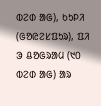ᱵᱮᱰ ᱟᱜ), ᱠᱩᱞᱤ (ᱜᱚᱭᱮᱥᱯᱩᱨ), ᱯᱤ ᱳ ᱪᱚᱜᱨᱟᱢ (᱑᱐ ᱵᱮᱰ ᱟᱜ) ᱟᱨ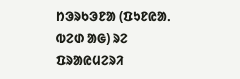ᱴᱳᱨᱠᱳᱱᱟ (ᱯᱩᱱᱭᱟᱹ ᱵᱮᱰ ᱟᱜ) ᱨᱮ ᱯᱨᱟᱭᱢᱮᱨᱤ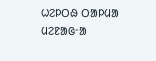ᱦᱮᱞᱛᱷ ᱛᱟᱞᱢᱟ ᱢᱮᱱᱟᱜᱼᱟ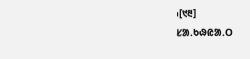᱾[᱑᱓]
ᱥᱟᱹᱠᱷᱭᱟᱹᱛ